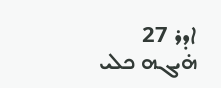ܐܕܪ 27
ܗ̇ܝܓܗ ܟܠܝ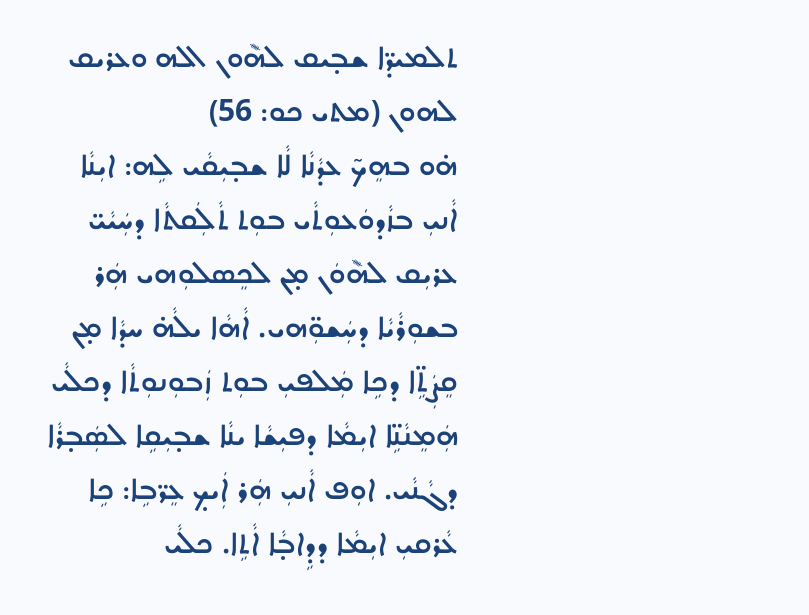ܬܠܡܝܕ̈ܐ ܫܒ̣ܝܩ ܠܗ݉ܘܢ ܐܠܗ ܘܥܪܝܩ ܠܗܘܢ (ܡܬܝ ܟܘ: 56)
ܗ̇ܘ ܒܗܸܟ̃ ܥܕܵܢܵܐ ܠܵܐ ܫܒ̣ܝܼܩܵܝ ܠܹܗ: ܐܝܼܢܵܐ ܐܵܢܝܼ ܒܙܵܕܘܿܥܘܼܬܵܝ ܒܘܼܬ ܬܵܠܲܩܬܵܐ ܕܚܲܝܵܝ̈ ܥܪܝܼܩ ܠܗ݉ܘܿܢ ܡ̣ܢ ܠܟܸܣܠܘܼܗܝ ܗܲܪ ܒܫܘܼܪܵܝܵܐ ܕܚܲܫܘܼ̈ܗܝ. ܐܵܗܵܐ ܝܠܵܗ̇ ܚܕܵܐ ܡ̣ܢ ܩܸܨܲܬܹ̈ܐ ܕܟܹܐ ܡܲܠܦܝܼ ܒܘܼܬ ܙܲܒܘܼܢܘܼܬܵܐ ܕܟܠܵܝ ܗܲܡܸܢܵܢܹ̈ܐ ܐܝܼܡܵܐ ܕܦܝܼܫܵܐ ܝܢܵܐ ܫܒ̣ܝܼܩܹܐ ܠܣܲܒ̣ܪܵܐ ܕܓܵܢܵܝ. ܐܘܼܦ ܐܵܢܝܼ ܗܲܪ ܐܲܝܟ̣ ܥܸܖ̈ܒܹܐ: ܟܹܐ ܥܵܪܩܝܼ ܐܝܼܡܵܐ ܕܕܹܐܒ̣ܵܐ ܐܵܬܹܐ. ܟܠܵܝ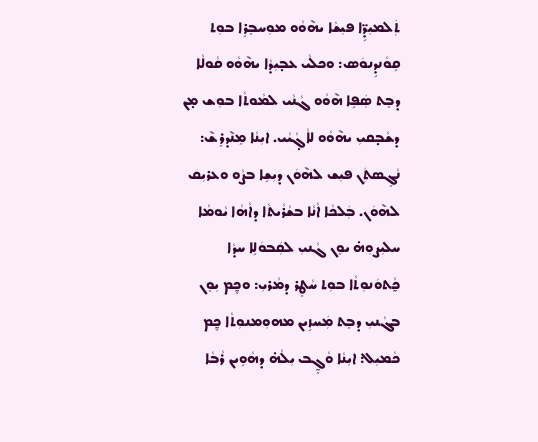ܬܲܠܡܝܼܕܹ̈ܐ ܦܝܼܫܵܐ ܝܗ݉ܘܵܘ ܡܘܼܚܒܸܪܹܐ ܒܘܼܬ ܩܹܘܵܢܕܹܢܘܿܣ: ܘܟܠܵܝ ܥܒ̣ܝܼܕܵܐ ܝܗ݉ܘܵܘ ܩܵܘܠܵܐ ܕܒܸܬ ܣܲܦܹܐ ܗ݉ܘܵܘ ܓܵܢܵܝ ܠܡܵܘܬܵܐ ܒܘܼܫ ܡ̣ܢ ܕܫܵܒ̣ܩܝܼ ܝܗ݉ܘܵܘ ܠܐܵܓ̣ܵܝܵܝ. ܐܝܼܢܵܐ ܡܸܢ݉ܕܪܸܫ݉: ܢܵܓܸܣܬܲܢ ܦܝܼܫ ܠܗ݉ܘܿܢ ܕܝܼܫܹܐ ܒܨܵܘ ܘܥܪܝܼܩ ܠܗ݉ܘܿܢ. ܒܲܠܟܵܐ ܐܵܢܵܐ ܒܫܵܪܵܝܬܵܐ ܕܐܵܗܵܐ ܝܵܘܡܵܐ ܚܠܝܼܨܘܼܗ̇ ܝܘܸܢ ܓܵܢܝܼ ܠܩܲܒܘܿܠܹܐ ܚܕܵܐ ܟ̰ܵܬܘܿܢܘܼܬܵܐ ܒܘܼܬ ܚܵܛܸܪ ܕܡܵܪܝܼ: ܘܟ̰ܸܡ ܝܼܘܸܢ ܒܓܵܢܝܼ ܕܒܸܬ ܡܲܚܙܹܝܢ ܡܗܘܼܡܢܘܼܬܵܐ ܟ̰ܸܡ ܟܵܡܝܼܠ: ܐܝܼܢܵܐ ܘܵܓ̰ܸܒ ܝܼܠܵܗ̇ ܕܗܵܘܹܝܢ ܪܵܒܵܐ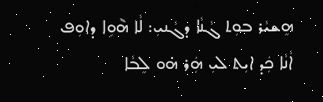ܗܸܫܝܵܪ ܒܘܼܬ ܓܵܢܵܐ ܕܓܵܢܝܼ: ܠܵܐ ܗ݉ܘܹܐ ܕܐܘܼܦ ܐܵܢܵܐ ܟܲܕ ܐܝܼܬ ܠܝܼ ܗܲܪ ܗ̇ܘ ܠܸܒܵܐ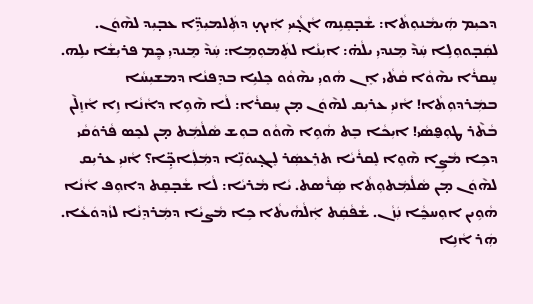ܕܟܝܼܡ ܗܲܝܡܵܢܘܼܬܵܐ: ܫܵܒ̣ܩܸܢܹܗ ܐܵܓ̣ܵܝܝܼ ܐܲܝܟ̣ ܕܬܲܠܡܝܼܕܹ̈ܐ ܥܒ̣ܝܼܕ ܠܗ݉ܘܿܢ. ܠܩܲܒ̣ܘܘܼܠܹܐ ܚܲܕ݉ ܡܸܢܕܝܼ ܝܠܵܗ̇: ܐܝܼܢܵܐ ܠܬܲܡܘܼܡܹܐ: ܚܲܕ݉ ܡܸܢܕܝܼ ܟ̰ܸܡ ܦܪܝܼܫܵܐ ܝܠܹܗ. ܚܸܩܪܵܐ ܝܗ݉ܘܵܐ ܩܵܬܵܝ ܐܸܢ ܗܵܘܝܼ ܝܗ݉ܘܵܘ ܟܸܠܝܹܐ ܒܕܸܦܢܵܐ ܕܡܫܝܼܚܵܐ ܒܡܲܪܕܘܼܬܵܐ! ܐܵܢܝܼ ܥܪܝܼܩ ܠܗ݉ܘܿܢ ܡ̣ܢ ܚܸܩܪܵܐ: ܠܵܐ ܗ݉ܘܹܐ ܕܐܵܢܵܐ ܙܹܐ ܐܵܙܸܠ݉ܢ ܒܵܬ݉ܪ ܛܘܼܦ̮ܣܵܝ! ܐܝܼܟܵܐ ܒܸܬ ܗܵܘܹܐ ܗ݉ܘܵܘ ܒܘܼܫ ܣܵܠܵܡܲܬ ܡ̣ܢ ܠܟܸܣ ܦܵܪܘܿܩܵܝ ܕܟܹܐ ܡܵܨܹܐ ܗ݉ܘܸܐ ܠܸܩܪܵܝܵܐ ܬܪܸܥܣܲܪ ܠܸܓ̣ܝܘܿܢܹ̈ܐ ܕܡܲܠܲܐܟ̣ܹ̈ܐ؟ ܐܵܢܝܼ ܥܪܝܼܩ ܠܗ݉ܘܿܢ ܡ̣ܢ ܣܵܠܵܡܲܬܘܼܬܵܐ ܣܲܪܵܣܬ. ܝܵܐ ܡܵܪܝܵܐ: ܠܵܐ ܫܵܒ̣ܩܸܬ ܕܐܘܼܦ ܐܵܢܵܐ ܗܵܘܹܝܢ ܐܘܼܚܟ̰ܵܐ ܢܲܙܵܢ. ܫܵܦܵܩܲܬ ܐܲܠܵܗܵܝܬܵܐ ܟܹܐ ܡܵܨܝܵܐ ܕܡܲܪܕܸܢܵܐ ܠܙܵܕܘܿܥܵܐ. ܗܲܪ ܐܵܢܹܐ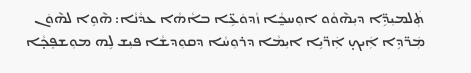ܬܲܠܡܝܼܕܹ̈ܐ ܕܝܼܗ݉ܘܵܘ ܐܘܼܚܟ̰ܵܐ ܙܵܕܘܿܥܹ̈ܐ ܒܐܵܗܵܐ ܥܕܵܢܵܐ: ܗ݉ܘܹܐ ܠܗ݉ܘܿܢ ܡܲܖ̈ܕܹܐ ܐܲܝܟ̣ ܐܲܖ̈ܝܹܐ ܐܝܼܡܵܐ ܕܪܘܼܚܵܐ ܕܩܘܼܕܫܵܐ ܦܝܼܫ ܠܹܗ ܡܘܼܫܦܸܟ̣ܵܐ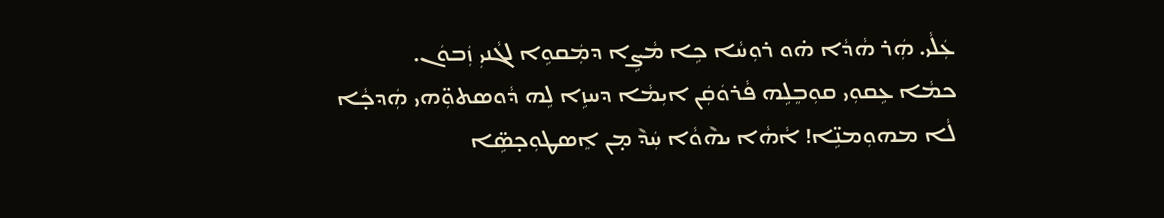ܥܲܠܵܝ. ܗܲܪ ܗܵܕܵܐ ܗ̇ܘ ܪܘܼܚܵܐ ܟܹܐ ܡܵܨܹܐ ܕܡܲܩܘܹܐ ܠܓܵܢܝܼ ܙܲܒܘܿܢ.
ܟܡܵܐ ܥܹܩܘܼܝ ܩܘܼܒܸܠܹܗ ܦܵܪܘܿܩܲܢ ܐܝܼܡܵܐ ܕܚܙܹܐ ܠܹܗ ܕܵܘܣܬܘܼ̈ܗܝ ܗܲܕܟ̣ܵܐ ܠܵܐ ܡܗܘܼܡܢܹ̈ܐ! ܐܵܗܵܐ ܝܗ݉ܘܵܐ ܚܲܕ݉ ܡ̣ܢ ܐܸܣܛܘܼܟ̣ܣܹ̈ܐ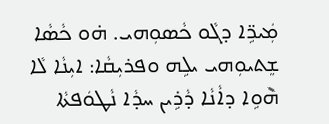ܡܲܝܖܹ̈ܐ ܕܓܵܘ ܟܵܣܘܼܗܝ. ܗ̇ܘ ܟܵܣܵܐ ܫܸܬܝܘܼܗܝ ܝܠܹܗ ܘܦܪܝܼܩܵܐ: ܐܝܼܢܵܐ ܠܵܐ ܗ݉ܘܹܐ ܕܐܵܢܵܐ ܕܵܪܹܝܢ ܚܕܵܐ ܢܵܛܘܿܦܬܵܐ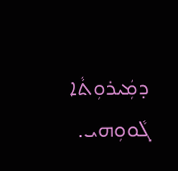ܕܡܲܝܪܘܼܬܵܐ ܓܵܘܘܼܗܝ.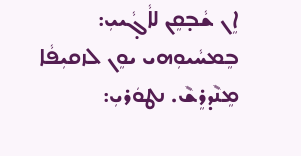ܐܸܢ ܫܵܒ̣ܩܸܢ ܠܐܵܓ̣ܵܝܝܼ: ܒܸܡܚܵܝܘܼܗܝ ܝܘܸܢ ܠܙܩܝܼܦܵܐ ܡܸܢ݉ܕܪܸܫ݉. ܢܛܘܿܪܝܼ: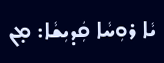ܝܵܐ ܪܘܼܚܵܐ ܩܲܕܝܼܫܵܐ: ܡ̣ܢ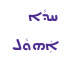ܚܕܵܐ ܐܲܗܘܵܠ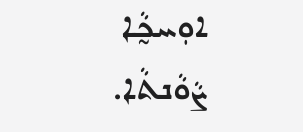ܐܘܼܚܟ̰ܵܐ ܨܵܘܵܢܬܵܐ.